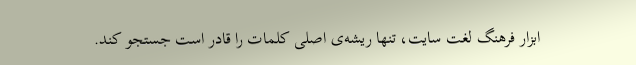ابزار فرهنگ لغت سایت، تنها ریشه‌ی اصلی کلمات را قادر است جستجو کند.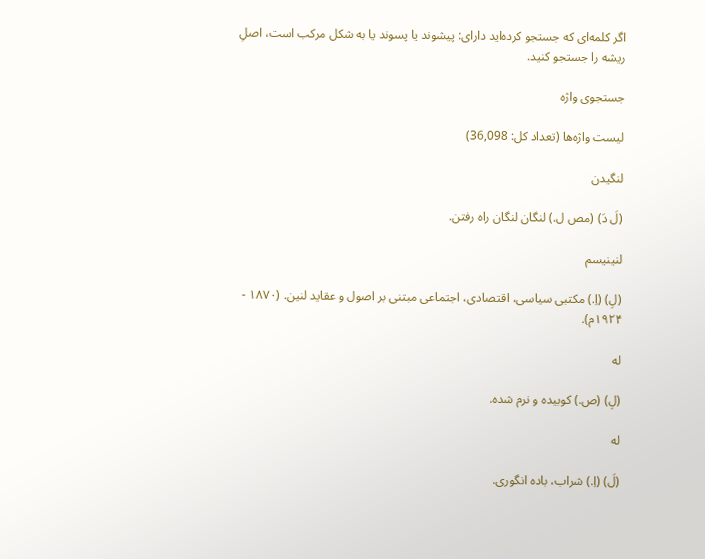اگر کلمه‌ای که جستجو کرده‌اید دارای: پیشوند یا پسوند یا به شکل مرکب است، اصلِ ریشه را جستجو کنید.

جستجوی واژه

لیست واژه‌ها (تعداد کل: 36,098)

لنگیدن

(لَ دَ) (مص ل.) لنگان لنگان راه رفتن.

لنینیسم

(لِ) (اِ.) مکتبی سیاسی، اقتصادی، اجتماعی مبتنی بر اصول و عقاید لنین. (۱۸۷۰ - ۱۹۲۴م).

له

(لِ) (ص.) کوبیده و نرم شده.

له

(لَ) (اِ.) شراب، باده انگوری.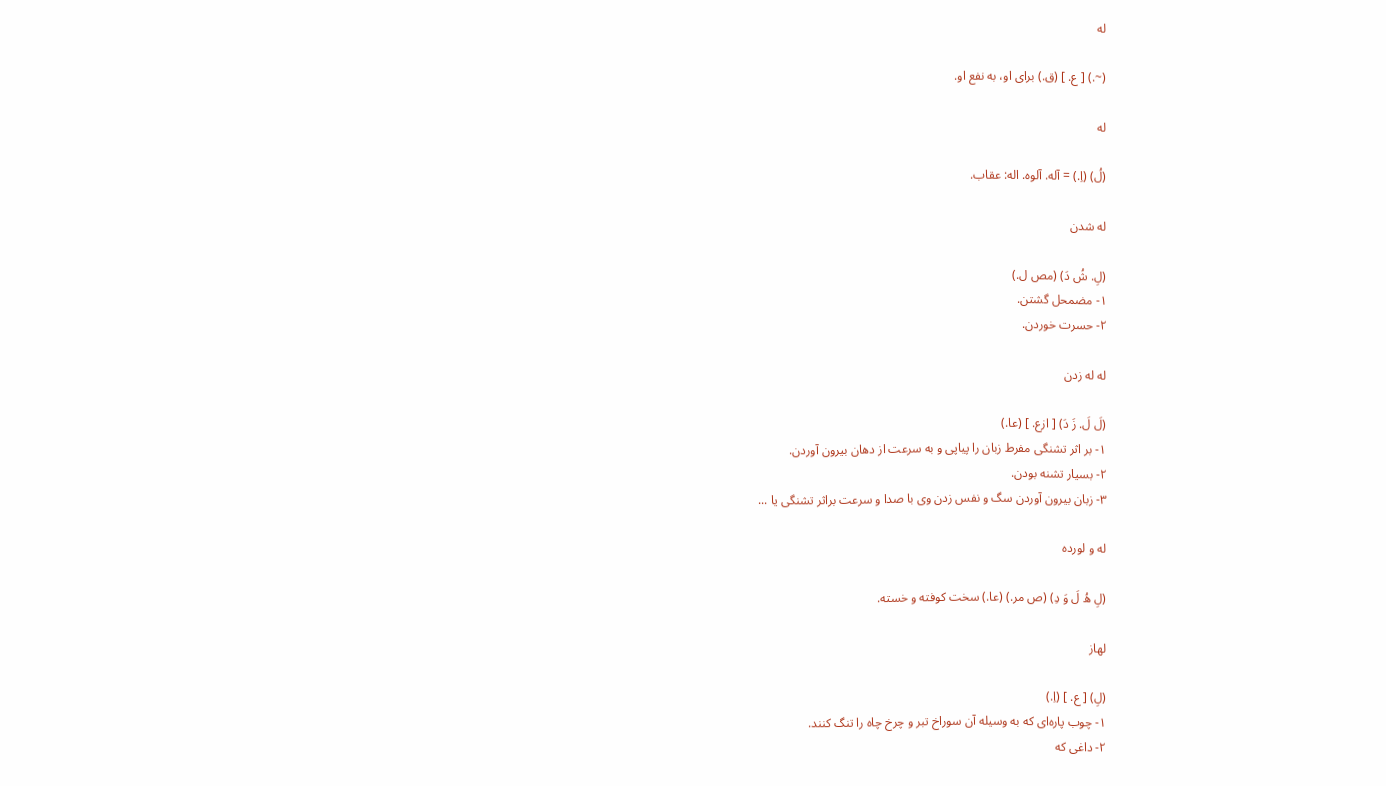له

(~.) [ ع. ] (ق.) برای او، به نفع او.

له

(لُ) (اِ.) = آله. آلوه. اله: عقاب.

له شدن

(لِ. شُ دَ) (مص ل.)
۱- مضمحل گشتن.
۲- حسرت خوردن.

له له زدن

(لَ لَ. زَ دَ) [ ازع. ] (عا.)
۱- بر اثر تشنگی مفرط زبان را پیاپی و به سرعت از دهان بیرون آوردن.
۲- بسیار تشنه بودن.
۳- زبان بیرون آوردن سگ و نفس زدن وی با صدا و سرعت براثر تشنگی یا ...

له و لورده

(لِ هُ لَ وَ دِ) (ص مر.) (عا.) سخت کوفته و خسته.

لهاز

(لِ) [ ع. ] (اِ.)
۱- چوب پاره‌ای که به وسیله آن سوراخ تبر و چرخ چاه را تنگ کنند.
۲- داغی که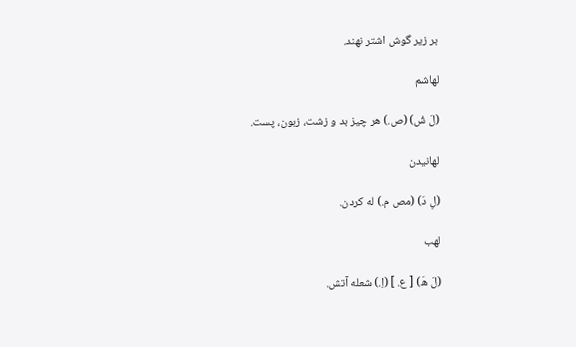بر زیر گوش اشتر نهند.

لهاشم

(لَ شُ) (ص.) هر چیز بد و زشت، زبون، پست.

لهانیدن

(لِ دَ) (مص م.) له کردن.

لهب

(لَ هَ) [ ع. ] (اِ.) شعله آتش.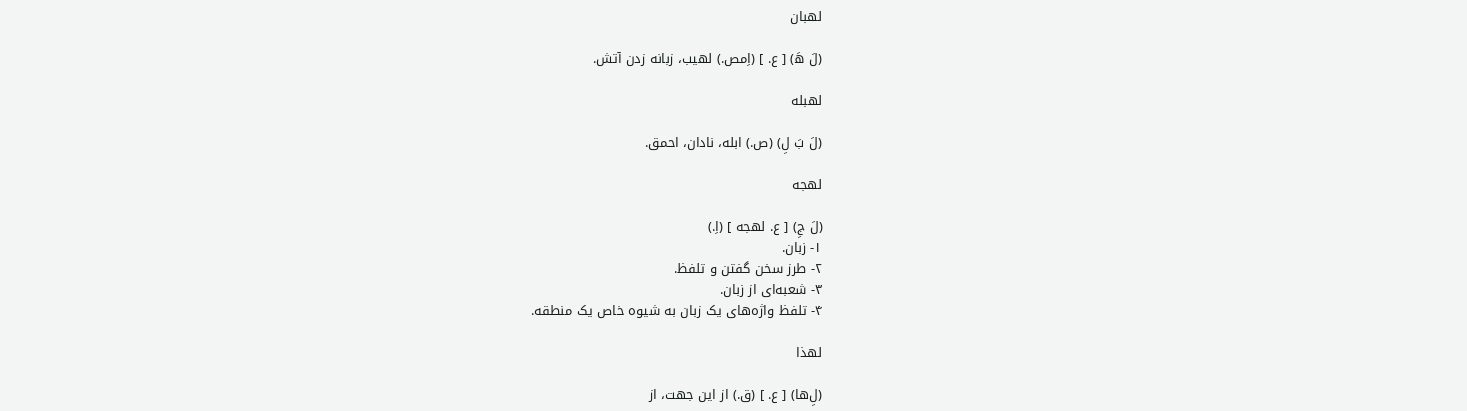لهبان

(لَ هَ) [ ع. ] (اِمص.) لهیب، زبانه زدن آتش.

لهبله

(لَ بَ لِ) (ص.) ابله، نادان، احمق.

لهجه

(لَ جِ) [ ع. لهجه ] (اِ.)
۱- زبان.
۲- طرز سخن گفتن و تلفظ.
۳- شعبه‌ای از زبان.
۴- تلفظ واژه‌های یک زبان به شیوه خاص یک منطقه.

لهذا

(لِ‌ها) [ ع. ] (ق.) از این جهت، از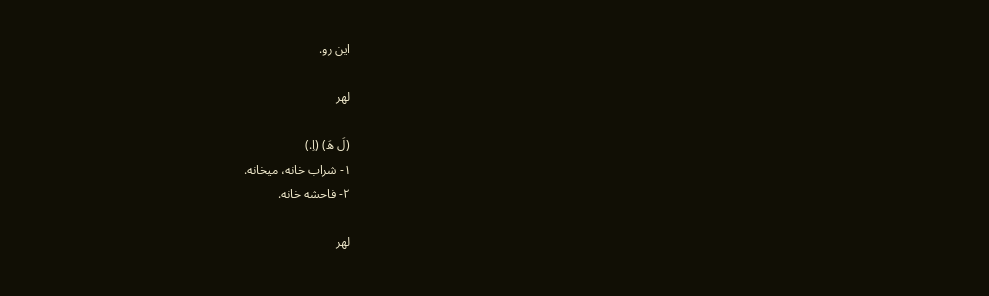این رو.

لهر

(لَ هَ) (اِ.)
۱- شراب خانه، میخانه.
۲- فاحشه خانه.

لهر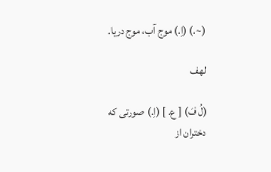(~.) (اِ.) موج آب، موج دریا.

لهف

(لُ فَ) [ ع. ] (اِ.) صورتی که دختران از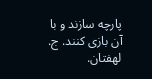پارچه سازند و با آن بازی کنند. ج. لهفتان.